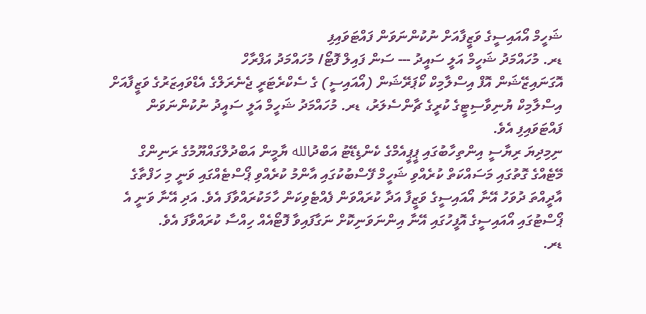ޝަހީމް އޯއައިސީގެ ވަޒީފާއަށް ނުކުންނަވަން ފައްޓަވައިފި
ޑރ. މުހައްމަދު ޝަހީމް އަލީ ސައީދު --- ސަން ފައިލް ފޮޓޯ/ މުހައްމަދު އަފްރާހް
އޮގަނައިޒޭޝަން އޮފް އިސްލާމިކް ކޯޕަރޭޝަން (އޯއައިސީ) ގެ ސެކްރެޓަރީ ޖެނެރަލްގެ އެޑްވައިޒަރުގެ ވަޒީފާއަށް އިސްލާމިކް ޔުނިވާސިޓީގެ ކުރީގެ ޗާންސެލަރު، ޑރ. މުހައްމަދު ޝަހީމް އަލީ ސައީދު ނުކުންނަވަން ފައްޓަވައިފި އެވެ.
ނިމިދިޔަ ރިޔާސީ އިންތިހާބުގައި ޕީޕީއެމްގެ ކެންޑިޑޭޓު އަބްދުالله ޔާމީން އަބްދުލްގައްޔޫމުގެ ރަނިންގް މޭޓެއްގެ ގޮތުގައި މަސައްކަތް ކުރެއްވި ޝަހީމް ފޭސްބުކުގައި އާންމު ކުރެއްވި ޕޯސްޓެއްގައި ވަނީ މި ހަފްތާގެ އާދީއްތަ ދުވަހު އޭނާ އޯއައިސީގެ ވަޒީފާ އަދާ ކުރައްވަން ފެއްޓެވިކަން ހާމަކުރައްވާފަ އެވެ. އަދި އޭނާ ވަނީ އެ ޕޯސްޓުގައި އޯއައިސީގެ އޮފީހުގައި އޭނާ އިންނަވަނިކޮށް ނަގާފައިވާ ފޮޓޯއެއް ހިއްސާ ކުރައްވާފަ އެވެ.
ޑރ.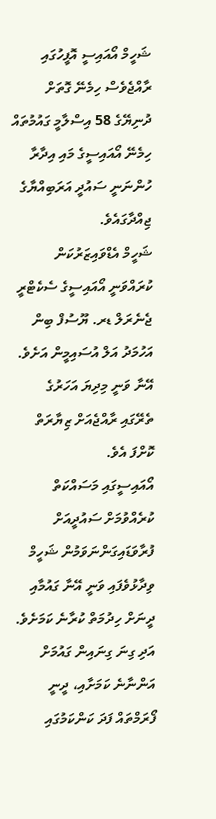ޝަހީމް އޯއައިސީ އޮފީހުގައި
ރާއްޖެވެސް ހިމެނޭ ގޮތަށް ދުނިޔޭގެ 58 އިސްލާމީ ގައުމުތައް ހިމެނޭ އޯއައިސީގެ މައި އިދާރާ ހުންނަނީ ސައުދީ އަރަބިއްޔާގެ ޖިއްދާގައެވެ.
ޝަހީމް އެޑްވައިޒަރުކަން ކުރައްވަނީ އޯއައިސީގެ ސެކެޓްރީ ޖެނެރަލް ޑރ. ޔޫސުފް ބިން އަހުމަދު އަލް އުސައިމީން އަށެވެ. އޭނާ ވަނީ މިދިޔަ އަހަރުގެ ތެރޭގައި ރާއްޖެއަށް ޒިޔާރަތް ކޮށްފަ އެވެ.
އޯއައިސީގައި މަސައްކަތް ކުރެއްވުމަށް ސައުދީއަށް ފުރާވަޑައިގަންނަވަމުން ޝަހީމް ވިދާޅުވެފައި ވަނީ އޭނާ ގައުމާއި ދީނަށް ހިދުމަތް ކުރާނެ ކަމަށެވެ. އަދި ގިނަ ގިނައިން ގައުމަށް އަންނާނެ ކަމަށާއި، ދީނީ ފޯރަމްތައް ފަދަ ކަންކަމުގައި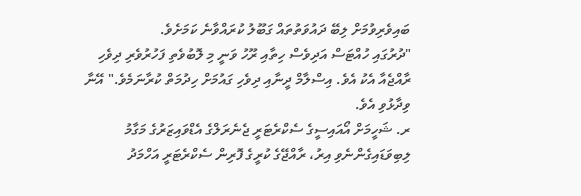ބައިވެރިވުމަށް ލިބޭ ދައުވަތުތައް ގަބޫލު ކުރައްވާނެ ކަމަށެވެ.
"ދުރުގައި ހުއްޓަސް އަދިވެސް ހިތާއި ރޫހު ވަނީ މި ލޮބުވެތި ފަހުރުވެރި ދިވެހި ރާއްޖެއާ އެކު އެވެ. އިސްލާމް ދީނާއި ދިވެހި ގައުމަށް ހިދުމަތް ކުރާނަމެވެ." އޭނާ ވިދާޅުވި އެވެ.
ރ. ޝަހީމަށް އޯއައިސީގެ ސެކްރެޓަރީ ޖެނެރަލްގެ އެޑްވައިޒަރުގެ މަގާމު ލިބިވަޑައިގެންނެވި އިރު، ރާއްޖޭގެ ކުރީގެ ފޮރިން ސެކްރެޓަރީ އަހްމަދު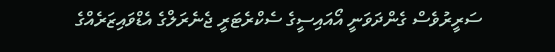ސަރީރުވެސް ގެންދަވަނީ އޯއައިސީގެ ސެކްރެޓަރީ ޖެނެރަލްގެ އެޑްވައިޒަރެއްގެ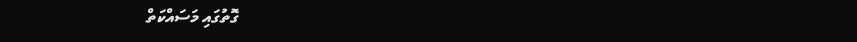ގޮތުގައި މަސައްކަތް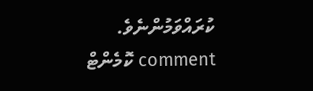ކުރައްވަމުންނެވެ.
comment ކޮމެންޓް